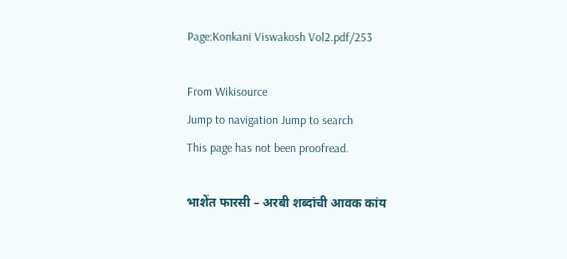Page:Konkani Viswakosh Vol2.pdf/253

From Wikisource
Jump to navigation Jump to search
This page has not been proofread.

भाशेंत फारसी – अरबी शब्दांची आवक कांय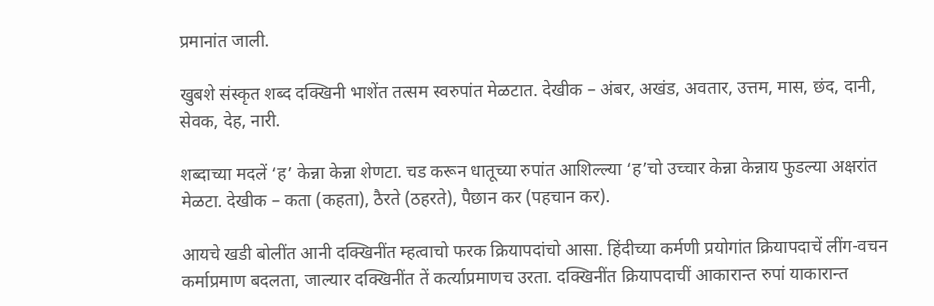प्रमानांत जाली.

खुबशे संस्कृत शब्द दक्खिनी भाशेंत तत्सम स्वरुपांत मेळटात. देखीक – अंबर, अखंड, अवतार, उत्तम, मास, छंद, दानी, सेवक, देह, नारी.

शब्दाच्या मदलें ‘ह’ केन्ना केन्ना शेणटा. चड करून धातूच्या रुपांत आशिल्ल्या ‘ह’चो उच्चार केन्ना केन्नाय फुडल्या अक्षरांत मेळटा. देखीक – कता (कहता), ठैरते (ठहरते), पैछान कर (पहचान कर).

आयचे खडी बोलींत आनी दक्खिनींत म्हत्वाचो फरक क्रियापदांचो आसा. हिंदीच्या कर्मणी प्रयोगांत क्रियापदाचें लींग-वचन कर्माप्रमाण बदलता, जाल्यार दक्खिनींत तें कर्त्याप्रमाणच उरता. दक्खिनींत क्रियापदाचीं आकारान्त रुपां याकारान्त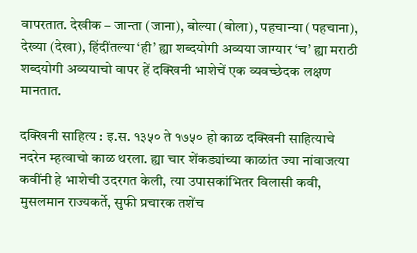वापरतात. देखीक – जान्ता (जाना), बोल्या (बोला), पहचान्या (पहचाना), देख्या (देखा), हिंदींतल्या ‘ही’ ह्या शब्दयोगी अव्यया जाग्यार ‘च’ ह्या मराठी शब्दयोगी अव्ययाचो वापर हें दक्खिनी भाशेचें एक व्यवच्छेदक लक्षण मानतात.

दक्खिनी साहित्य : इ.स. १३५० ते १७५० हो काळ दक्खिनी साहित्याचे नदरेन म्हत्वाचो काळ थरला. ह्या चार शेंकड्यांच्या काळांत ज्या नांवाजत्या कवींनी हे भाशेची उदरगत केली, त्या उपासकांभितर विलासी कवी, मुसलमान राज्यकर्ते, सुफी प्रचारक तशेंच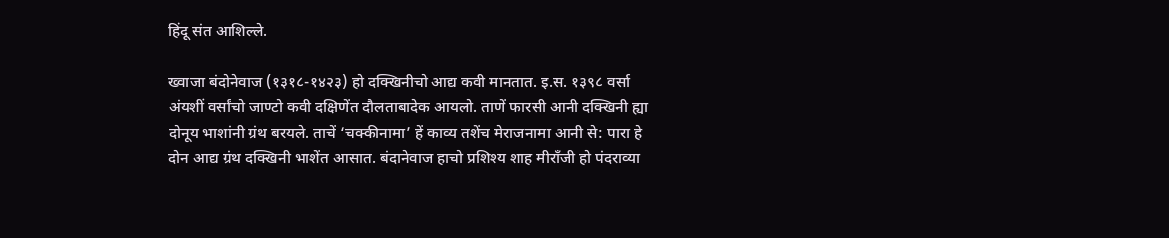हिंदू संत आशिल्ले.

ख्वाजा बंदोनेवाज (१३१८-१४२३) हो दक्खिनीचो आद्य कवी मानतात. इ.स. १३९८ वर्सा अंयशीं वर्सांचो जाण्टो कवी दक्षिणेंत दौलताबादेक आयलो. ताणें फारसी आनी दक्खिनी ह्या दोनूय भाशांनी ग्रंथ बरयले. ताचें ‘चक्कीनामा’ हें काव्य तशेंच मेराजनामा आनी से: पारा हे दोन आद्य ग्रंथ दक्खिनी भाशेंत आसात. बंदानेवाज हाचो प्रशिश्य शाह मीराँजी हो पंदराव्या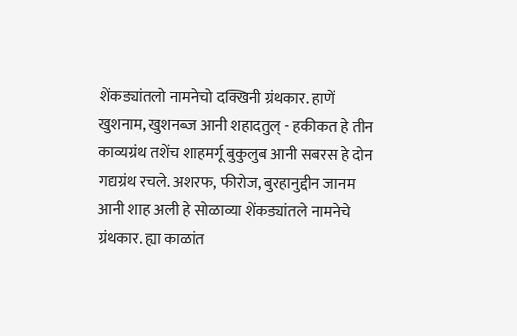शेंकड्यांतलो नामनेचो दक्खिनी ग्रंथकार. हाणें खुशनाम, खुशनब्ज आनी शहादतुल्‌ - हकीकत हे तीन काव्यग्रंथ तशेंच शाहमर्गू बुकुलुब आनी सबरस हे दोन गद्यग्रंथ रचले. अशरफ, फीरोज, बुरहानुद्दीन जानम आनी शाह अली हे सोळाव्या शेंकड्यांतले नामनेचे ग्रंथकार. ह्या काळांत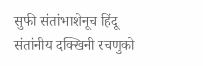सुफी संतांभाशेनूच हिंदू संतांनीय दक्खिनी रचणुको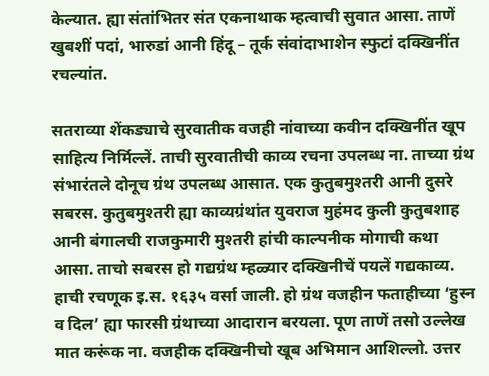केल्यात. ह्या संतांभितर संत एकनाथाक म्हत्वाची सुवात आसा. ताणें खुबशीं पदां, भारुडां आनी हिंदू – तूर्क संवांदाभाशेन स्फुटां दक्खिनींत रचल्यांत.

सतराव्या शेंकड्याचे सुरवातीक वजही नांवाच्या कवीन दक्खिनींत खूप साहित्य निर्मिल्लें. ताची सुरवातीची काव्य रचना उपलब्ध ना. ताच्या ग्रंथ संभारंतले दोनूच ग्रंथ उपलब्ध आसात. एक कुतुबमुश्तरी आनी दुसरे सबरस. कुतुबमुश्तरी ह्या काव्यग्रंथांत युवराज मुहंमद कुली कुतुबशाह आनी बंगालची राजकुमारी मुश्तरी हांची काल्पनीक मोगाची कथा आसा. ताचो सबरस हो गद्यग्रंथ म्हळ्यार दक्खिनीचें पयलें गद्यकाव्य. हाची रचणूक इ.स. १६३५ वर्सा जाली. हो ग्रंथ वजहीन फताहीच्या ‘हुस्न व दिल’ ह्या फारसी ग्रंथाच्या आदारान बरयला. पूण ताणें तसो उल्लेख मात करूंक ना. वजहीक दक्खिनीचो खूब अभिमान आशिल्लो. उत्तर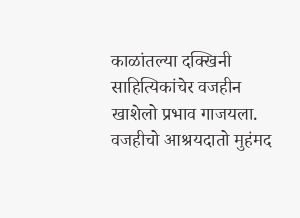काळांतल्या दक्खिनी साहित्यिकांचेर वजहीन खाशेलो प्रभाव गाजयला. वजहीचो आश्रयदातो मुहंमद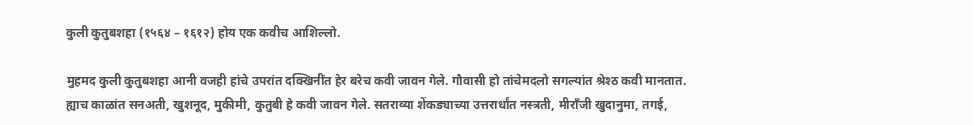कुली कुतुबशहा (१५६४ – १६१२) होय एक कवीच आशिल्लो.

मुहमद कुली कुतुबशहा आनी वजही हांचे उपरांत दक्खिनींत हेर बरेच कवी जावन गेले. गौवासी हो तांचेमदलो सगल्यांत श्रेश्ठ कवी मानतात. ह्याच काळांत सनअती, खुशनूद, मुकीमी, कुतुबी हे कवी जावन गेले. सतराव्या शेंकड्याच्या उत्तरार्धांत नस्त्रती, मीराँजी खुदानुमा, तगई,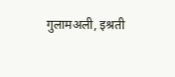गुलामअली, इश्रती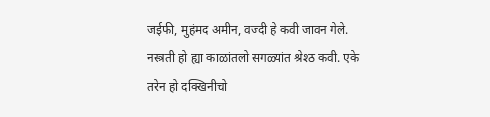जईफी, मुहंमद अमीन, वज्दी हे कवी जावन गेले. नस्त्रती हो ह्या काळांतलो सगळ्यांत श्रेश्ठ कवी. एके तरेन हो दक्खिनीचो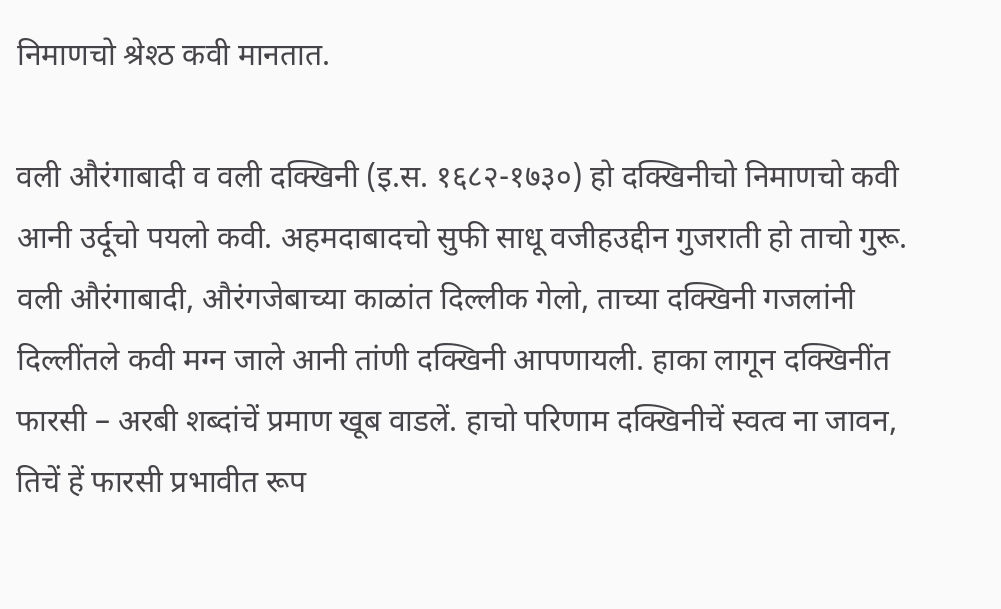निमाणचो श्रेश्ठ कवी मानतात.

वली औरंगाबादी व वली दक्खिनी (इ.स. १६८२-१७३०) हो दक्खिनीचो निमाणचो कवी आनी उर्दूचो पयलो कवी. अहमदाबादचो सुफी साधू वजीहउद्दीन गुजराती हो ताचो गुरू. वली औरंगाबादी, औरंगजेबाच्या काळांत दिल्लीक गेलो, ताच्या दक्खिनी गजलांनी दिल्लींतले कवी मग्न जाले आनी तांणी दक्खिनी आपणायली. हाका लागून दक्खिनींत फारसी – अरबी शब्दांचें प्रमाण खूब वाडलें. हाचो परिणाम दक्खिनीचें स्वत्व ना जावन, तिचें हें फारसी प्रभावीत रूप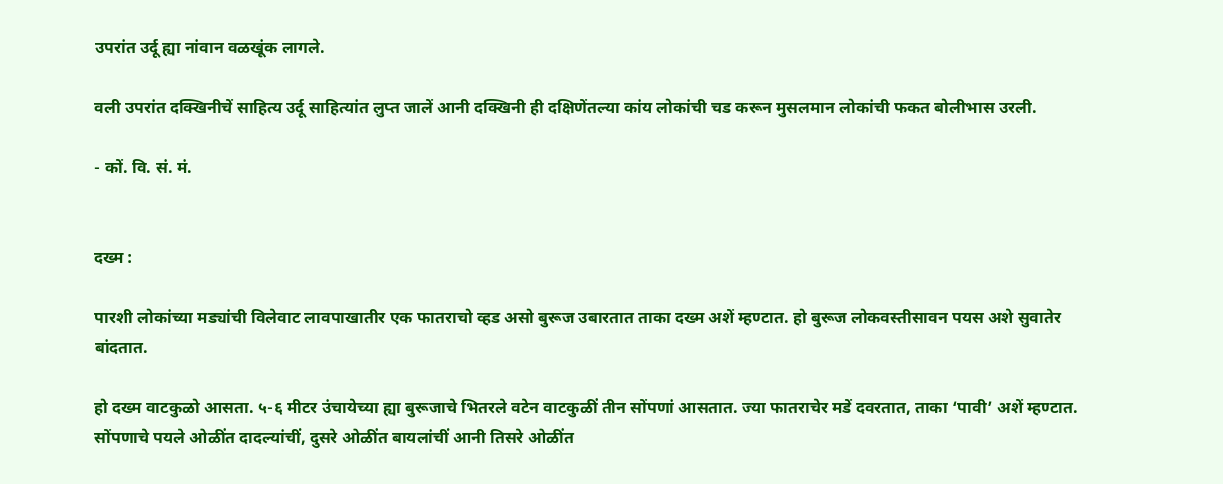उपरांत उर्दू ह्या नांवान वळखूंक लागले.

वली उपरांत दक्खिनीचें साहित्य उर्दू साहित्यांत लुप्त जालें आनी दक्खिनी ही दक्षिणेंतल्या कांय लोकांची चड करून मुसलमान लोकांची फकत बोलीभास उरली.

- कों. वि. सं. मं.


दख्म :

पारशी लोकांच्या मड्यांची विलेवाट लावपाखातीर एक फातराचो व्हड असो बुरूज उबारतात ताका दख्म अशें म्हण्टात. हो बुरूज लोकवस्तीसावन पयस अशे सुवातेर बांदतात.

हो दख्म वाटकुळो आसता. ५-६ मीटर उंचायेच्या ह्या बुरूजाचे भितरले वटेन वाटकुळीं तीन सोंपणां आसतात. ज्या फातराचेर मडें दवरतात, ताका ‘पावी’ अशें म्हण्टात. सोंपणाचे पयले ओळींत दादल्यांचीं, दुसरे ओळींत बायलांचीं आनी तिसरे ओळींत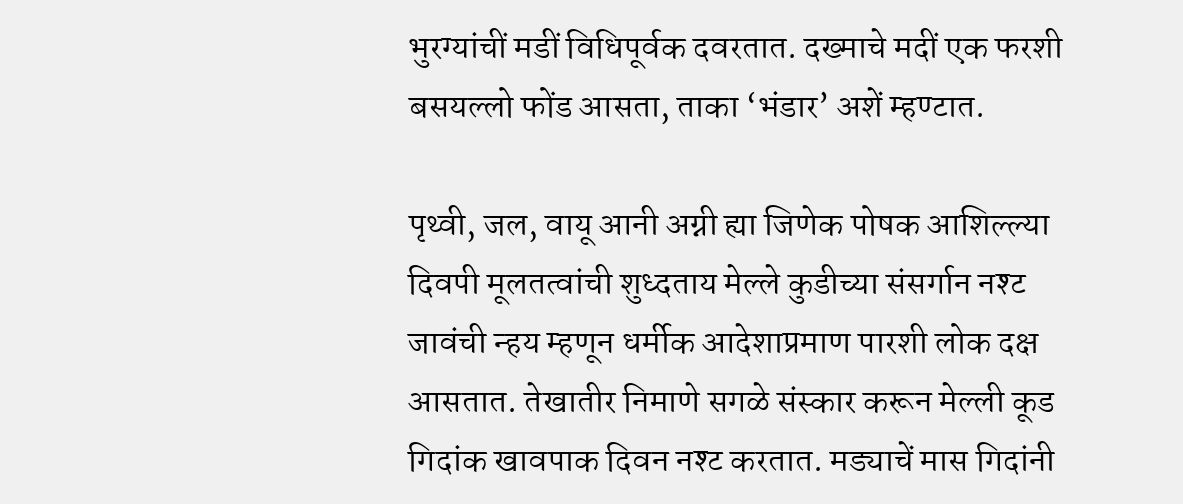भुरग्यांचीं मडीं विधिपूर्वक दवरतात. दख्माचे मदीं एक फरशी बसयल्लो फोंड आसता, ताका ‘भंडार’ अशें म्हण्टात.

पृथ्वी, जल, वायू आनी अग्नी ह्या जिणेक पोषक आशिल्ल्या दिवपी मूलतत्वांची शुध्दताय मेल्ले कुडीच्या संसर्गान नश्ट जावंची न्हय म्हणून धर्मीक आदेशाप्रमाण पारशी लोक दक्ष आसतात. तेखातीर निमाणे सगळे संस्कार करून मेल्ली कूड गिदांक खावपाक दिवन नश्ट करतात. मड्याचें मास गिदांनी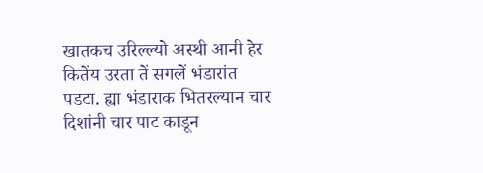खातकच उरिल्ल्यो अस्थी आनी हेर कितेंय उरता तें सगलें भंडारांत पडटा. ह्या भंडाराक भितरल्यान चार दिशांनी चार पाट काडून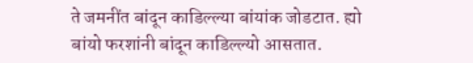ते जमनींत बांदून काडिल्ल्या बांयांक जोडटात. ह्यो बांयो फरशांनी बांदून काडिल्ल्यो आसतात.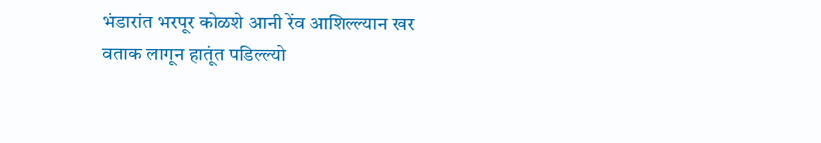भंडारांत भरपूर कोळशे आनी रेंव आशिल्ल्यान खर वताक लागून हातूंत पडिल्ल्यो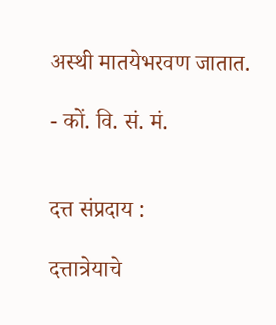अस्थी मातयेभरवण जातात.

- कों. वि. सं. मं.


दत्त संप्रदाय :

दत्तात्रेयाचे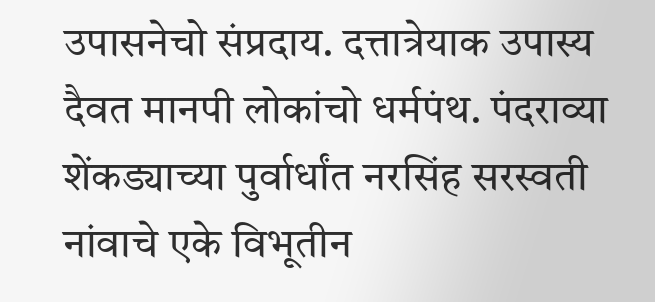उपासनेचो संप्रदाय. दत्तात्रेयाक उपास्य दैवत मानपी लोकांचो धर्मपंथ. पंदराव्या शेंकड्याच्या पुर्वार्धांत नरसिंह सरस्वती नांवाचे एके विभूतीन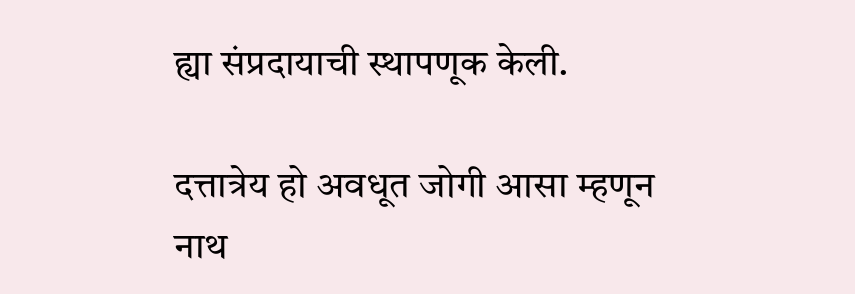ह्या संप्रदायाची स्थापणूक केली.

दत्तात्रेय हो अवधूत जोगी आसा म्हणून नाथ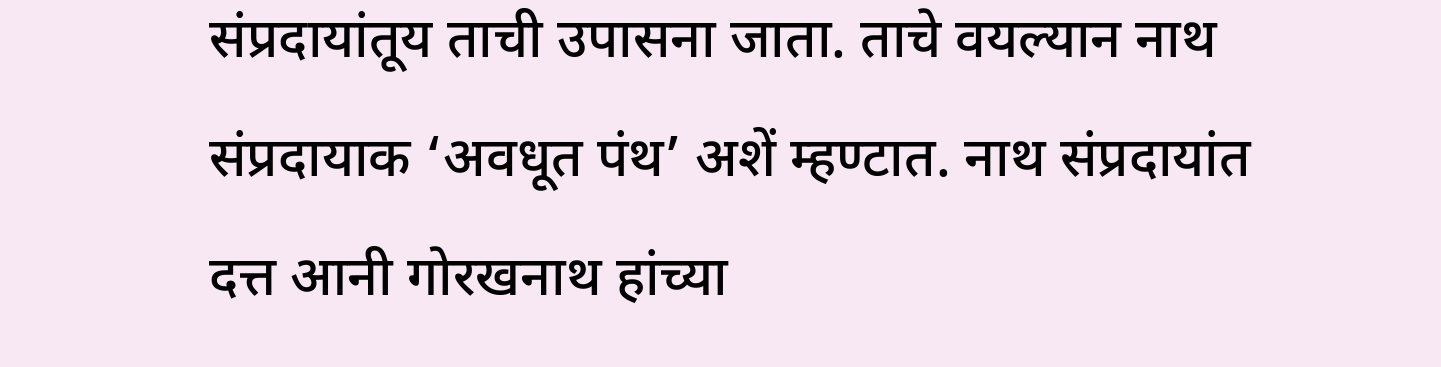संप्रदायांतूय ताची उपासना जाता. ताचे वयल्यान नाथ संप्रदायाक ‘अवधूत पंथ’ अशें म्हण्टात. नाथ संप्रदायांत दत्त आनी गोरखनाथ हांच्या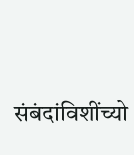संबंदांविशींच्यो